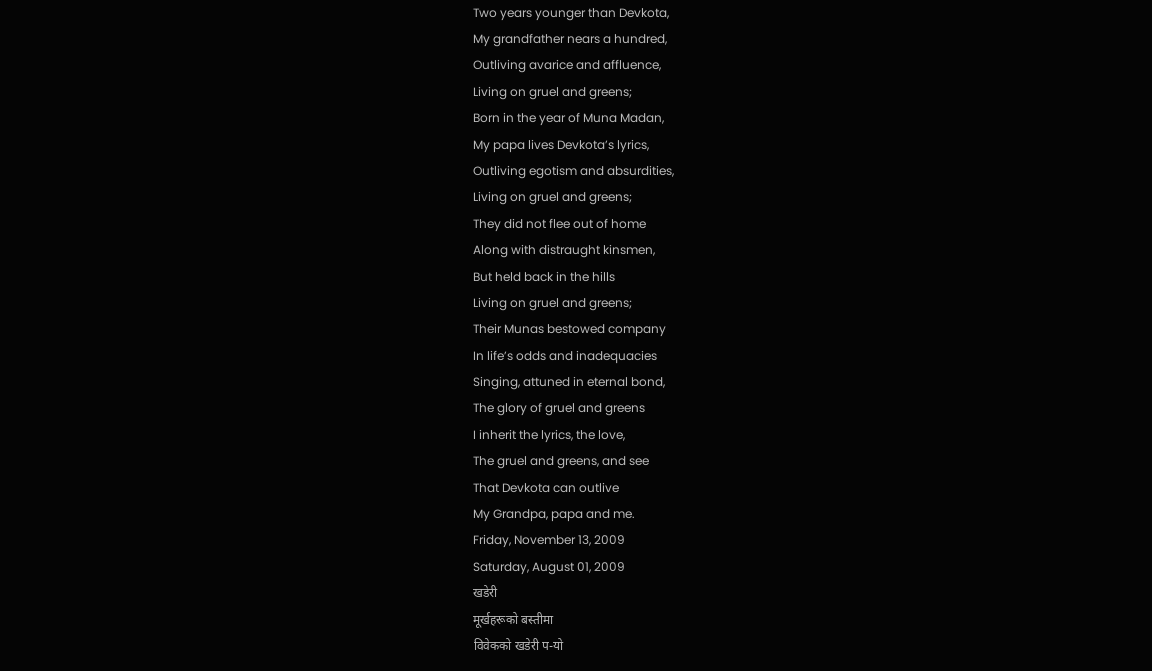Two years younger than Devkota,
My grandfather nears a hundred,
Outliving avarice and affluence,
Living on gruel and greens;
Born in the year of Muna Madan,
My papa lives Devkota’s lyrics,
Outliving egotism and absurdities,
Living on gruel and greens;
They did not flee out of home
Along with distraught kinsmen,
But held back in the hills
Living on gruel and greens;
Their Munas bestowed company
In life’s odds and inadequacies
Singing, attuned in eternal bond,
The glory of gruel and greens
I inherit the lyrics, the love,
The gruel and greens, and see
That Devkota can outlive
My Grandpa, papa and me.
Friday, November 13, 2009
Saturday, August 01, 2009
खडेरी
मूर्खहरूको बस्तीमा
विवेकको खडेरी प-यो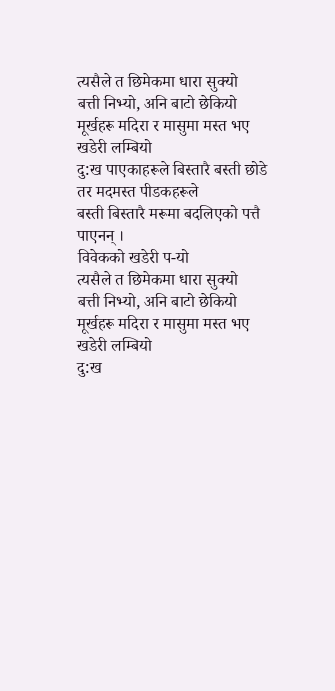त्यसैले त छिमेकमा धारा सुक्यो
बत्ती निभ्यो, अनि बाटो छेकियो
मूर्खहरू मदिरा र मासुमा मस्त भए
खडेरी लम्बियो
दु:ख पाएकाहरूले बिस्तारै बस्ती छोडे
तर मदमस्त पीडकहरूले
बस्ती बिस्तारै मरूमा बदलिएको पत्तै पाएनन् ।
विवेकको खडेरी प-यो
त्यसैले त छिमेकमा धारा सुक्यो
बत्ती निभ्यो, अनि बाटो छेकियो
मूर्खहरू मदिरा र मासुमा मस्त भए
खडेरी लम्बियो
दु:ख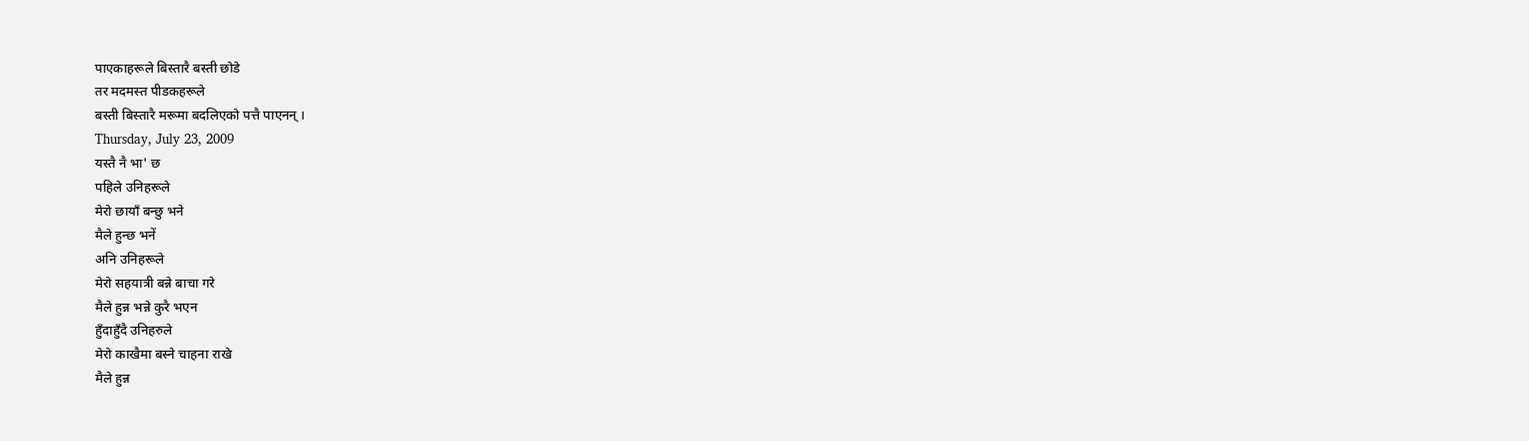पाएकाहरूले बिस्तारै बस्ती छोडे
तर मदमस्त पीडकहरूले
बस्ती बिस्तारै मरूमा बदलिएको पत्तै पाएनन् ।
Thursday, July 23, 2009
यस्तै नै भा' छ
पहिले उनिहरूले
मेरो छायाँ बन्छु भने
मैले हुन्छ भनें
अनि उनिहरूले
मेरो सहयात्री बन्ने बाचा गरे
मैले हुन्न भन्ने कुरै भएन
हुँदाहुँदै उनिहरुले
मेरो काखैमा बस्ने चाहना राखे
मैले हुन्न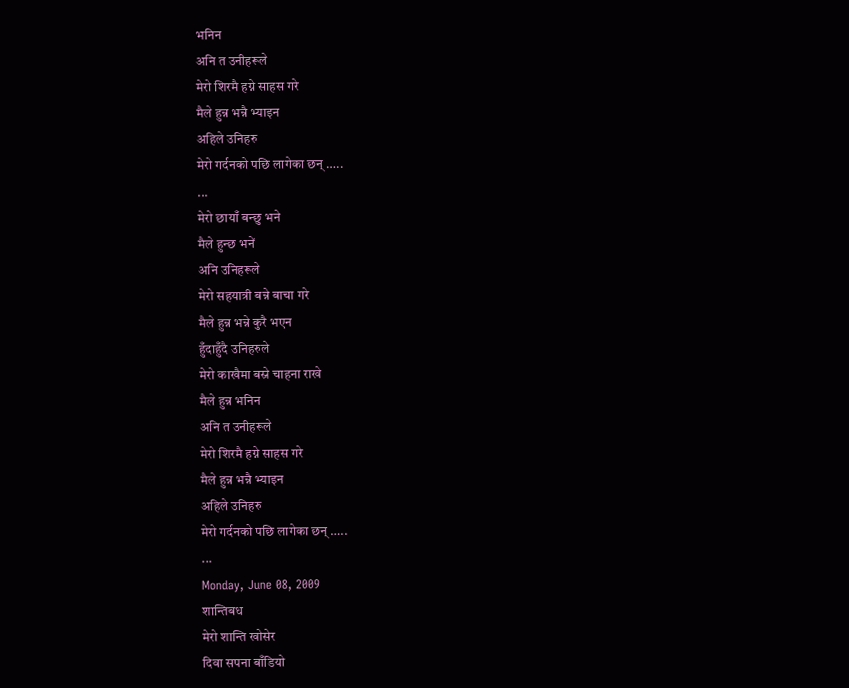भनिन
अनि त उनीहरूले
मेरो शिरमै हग्ने साहस गरे
मैले हुन्न भन्नै भ्याइन
अहिले उनिहरु
मेरो गर्दनको पछि लागेका छन् …..
...
मेरो छायाँ बन्छु भने
मैले हुन्छ भनें
अनि उनिहरूले
मेरो सहयात्री बन्ने बाचा गरे
मैले हुन्न भन्ने कुरै भएन
हुँदाहुँदै उनिहरुले
मेरो काखैमा बस्ने चाहना राखे
मैले हुन्न भनिन
अनि त उनीहरूले
मेरो शिरमै हग्ने साहस गरे
मैले हुन्न भन्नै भ्याइन
अहिले उनिहरु
मेरो गर्दनको पछि लागेका छन् …..
...
Monday, June 08, 2009
शान्तिबध
मेरो शान्ति खोसेर
दिवा सपना बाँडियो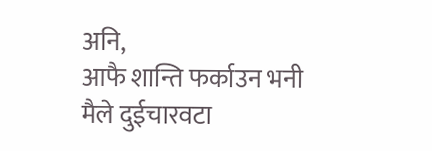अनि,
आफै शान्ति फर्काउन भनी
मैले दुईचारवटा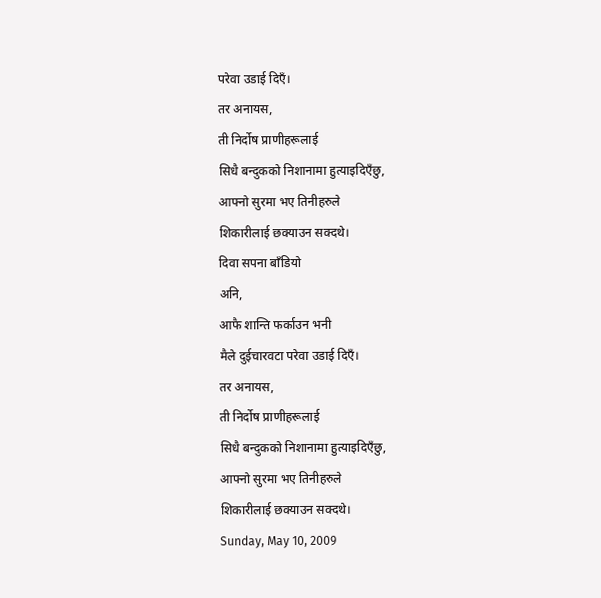परेवा उडाई दिएँ।
तर अनायस,
ती निर्दोष प्राणीहरूलाई
सिधै बन्दुकको निशानामा हुत्याइदिएँछु,
आफ्नो सुरमा भए तिनीहरुले
शिकारीलाई छक्याउन सक्दथे।
दिवा सपना बाँडियो
अनि,
आफै शान्ति फर्काउन भनी
मैले दुईचारवटा परेवा उडाई दिएँ।
तर अनायस,
ती निर्दोष प्राणीहरूलाई
सिधै बन्दुकको निशानामा हुत्याइदिएँछु,
आफ्नो सुरमा भए तिनीहरुले
शिकारीलाई छक्याउन सक्दथे।
Sunday, May 10, 2009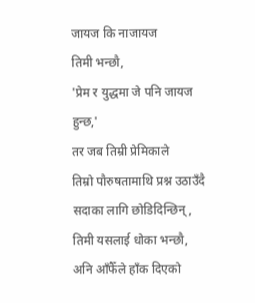जायज कि नाजायज
तिमी भन्छौ,
'प्रेम र युद्धमा जे पनि जायज हुन्छ,'
तर जब तिम्री प्रेमिकाले
तिम्रो पौरुषतामाथि प्रश्न उठाउँदै
सदाका लागि छोडिदिन्छिन्,
तिमी यसलाई धोका भन्छौ,
अनि आँफैँले हाँक दिएको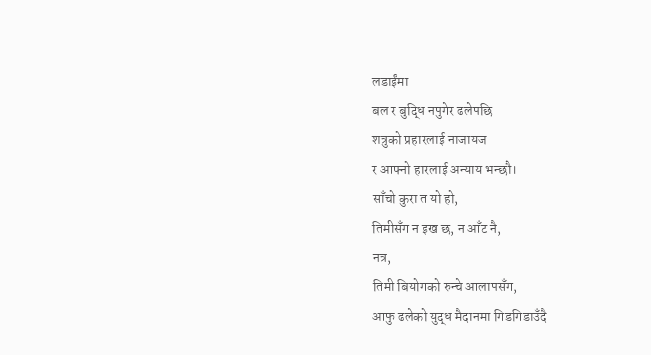लडाईंमा
बल र बुद्धि नपुगेर ढलेपछि
शत्रुको प्रहारलाई नाजायज
र आफ्नो हारलाई अन्याय भन्छौ।
साँचो कुरा त यो हो,
तिमीसँग न इख छ, न आँट नै,
नत्र,
तिमी बियोगको रुन्चे आलापसँग,
आफु ढलेको युद्ध मैदानमा गिडगिडाउँदै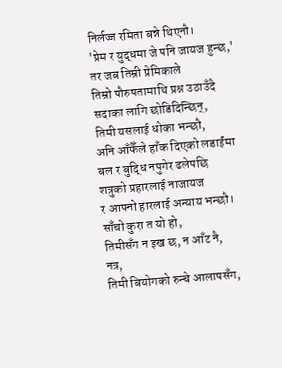निर्लज्ज रमिता बन्ने थिएनौ।
'प्रेम र युद्धमा जे पनि जायज हुन्छ,'
तर जब तिम्री प्रेमिकाले
तिम्रो पौरुषतामाथि प्रश्न उठाउँदै
सदाका लागि छोडिदिन्छिन्,
तिमी यसलाई धोका भन्छौ,
अनि आँफैँले हाँक दिएको लडाईंमा
बल र बुद्धि नपुगेर ढलेपछि
शत्रुको प्रहारलाई नाजायज
र आफ्नो हारलाई अन्याय भन्छौ।
साँचो कुरा त यो हो,
तिमीसँग न इख छ, न आँट नै,
नत्र,
तिमी बियोगको रुन्चे आलापसँग,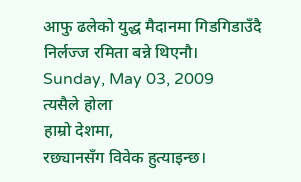आफु ढलेको युद्ध मैदानमा गिडगिडाउँदै
निर्लज्ज रमिता बन्ने थिएनौ।
Sunday, May 03, 2009
त्यसैले होला
हाम्रो देशमा,
रछ्यानसँग विवेक हुत्याइन्छ।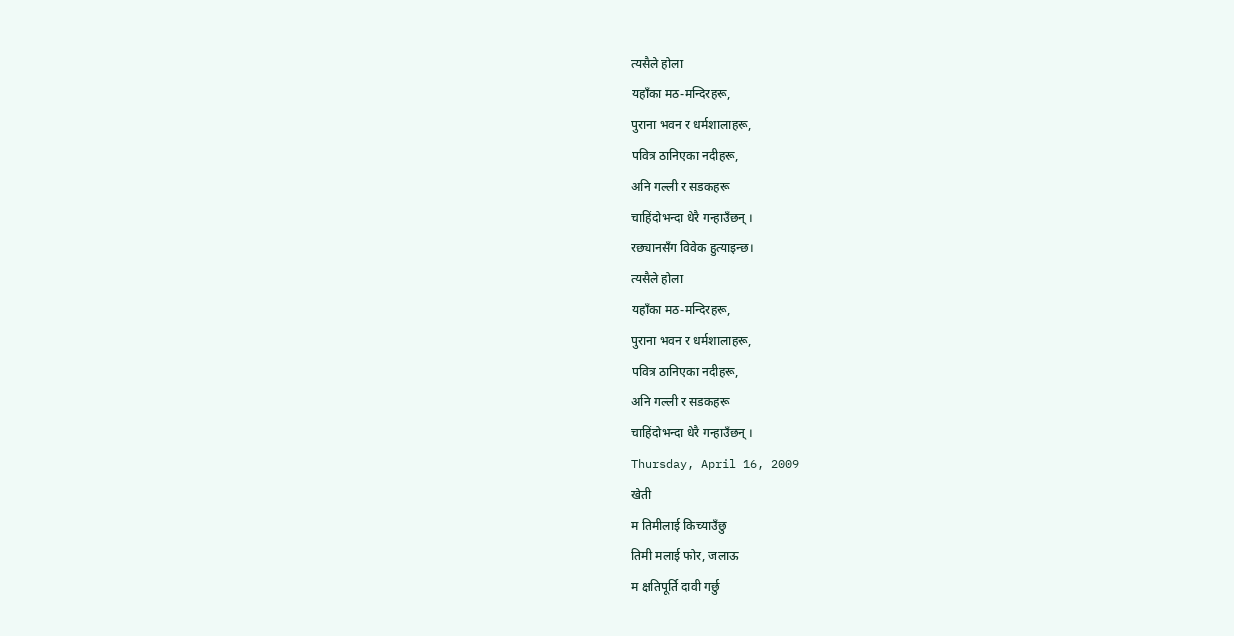त्यसैले होला
यहाँका मठ-मन्दिरहरू,
पुराना भवन र धर्मशालाहरू,
पवित्र ठानिएका नदीहरू,
अनि गल्ली र सडकहरू
चाहिंदोभन्दा धेरै गन्हाउँछन् ।
रछ्यानसँग विवेक हुत्याइन्छ।
त्यसैले होला
यहाँका मठ-मन्दिरहरू,
पुराना भवन र धर्मशालाहरू,
पवित्र ठानिएका नदीहरू,
अनि गल्ली र सडकहरू
चाहिंदोभन्दा धेरै गन्हाउँछन् ।
Thursday, April 16, 2009
खेती
म तिमीलाई किच्याउँछु
तिमी मलाई फोर, जलाऊ
म क्षतिपूर्ति दावी गर्छु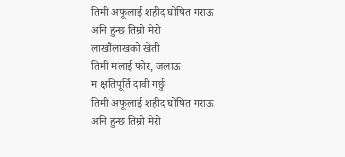तिमी अफूलाई शहीद घोषित गराऊ
अनि हुन्छ तिम्रो मेरो
लाखौंलाखको खेती
तिमी मलाई फोर, जलाऊ
म क्षतिपूर्ति दावी गर्छु
तिमी अफूलाई शहीद घोषित गराऊ
अनि हुन्छ तिम्रो मेरो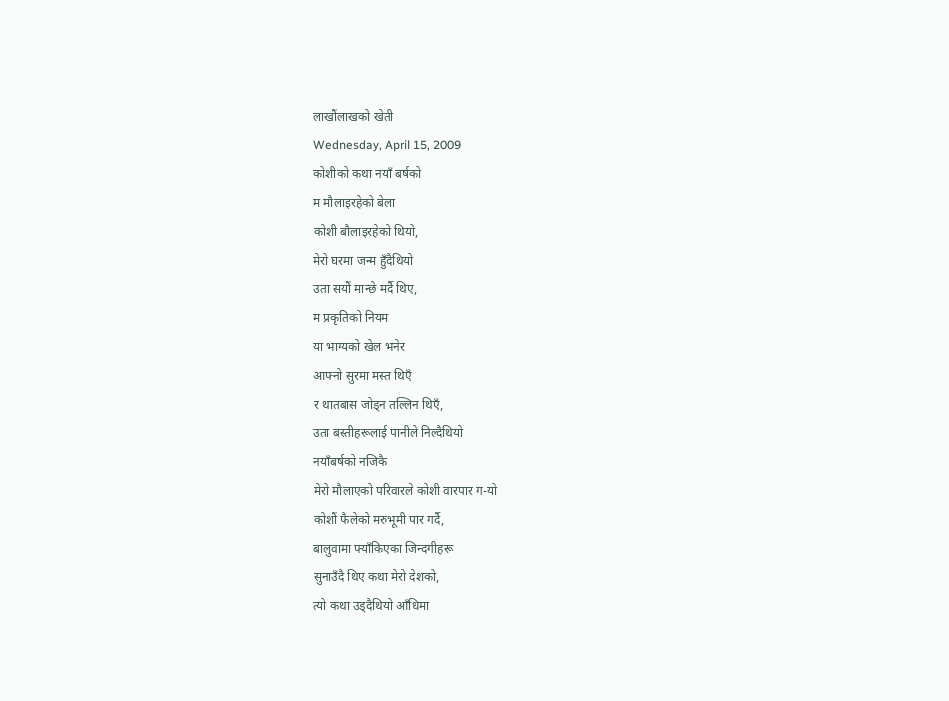लाखौंलाखको खेती
Wednesday, April 15, 2009
कोशीको कथा नयाँ बर्षको
म मौलाइरहेको बेला
कोशी बौलाइरहेको थियो,
मेरो घरमा जन्म हुँदैथियो
उता सयौं मान्छे मर्दै थिए,
म प्रकृतिको नियम
या भाग्यको खेल भनेर
आफ्नो सुरमा मस्त थिएँ
र थातबास जोड्न तल्लिन थिएँ,
उता बस्तीहरूलाई पानीले निल्दैथियो
नयाँबर्षको नजिकै
मेरो मौलाएको परिवारले कोशी वारपार ग-यो
कोशौं फैलेको मरुभूमी पार गर्दै,
बालुवामा फ्याँकिएका जिन्दगीहरू
सुनाउँदै थिए कथा मेरो देशको,
त्यो कथा उड्दैथियो आँधिमा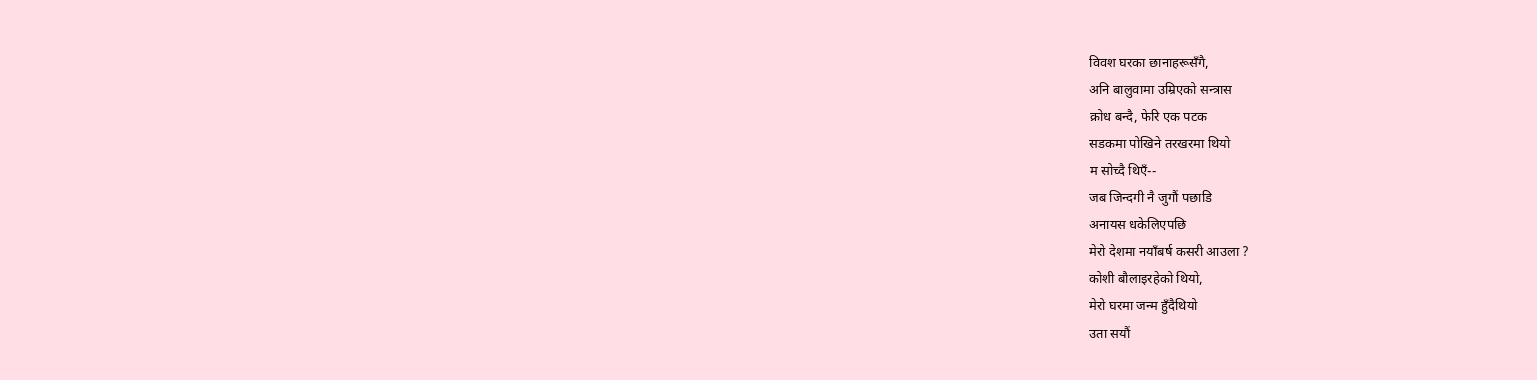विवश घरका छानाहरूसँगै,
अनि बालुवामा उम्रिएको सन्त्रास
क्रोध बन्दै, फेरि एक पटक
सडकमा पोखिने तरखरमा थियो
म सोच्दै थिएँ--
जब जिन्दगी नै जुगौं पछाडि
अनायस धकेलिएपछि
मेरो देशमा नयाँबर्ष कसरी आउला ?
कोशी बौलाइरहेको थियो,
मेरो घरमा जन्म हुँदैथियो
उता सयौं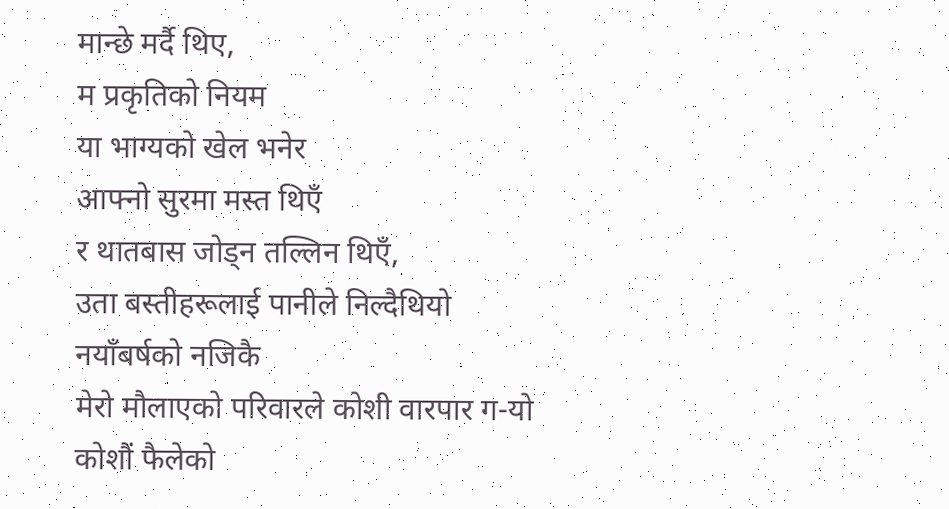मान्छे मर्दै थिए,
म प्रकृतिको नियम
या भाग्यको खेल भनेर
आफ्नो सुरमा मस्त थिएँ
र थातबास जोड्न तल्लिन थिएँ,
उता बस्तीहरूलाई पानीले निल्दैथियो
नयाँबर्षको नजिकै
मेरो मौलाएको परिवारले कोशी वारपार ग-यो
कोशौं फैलेको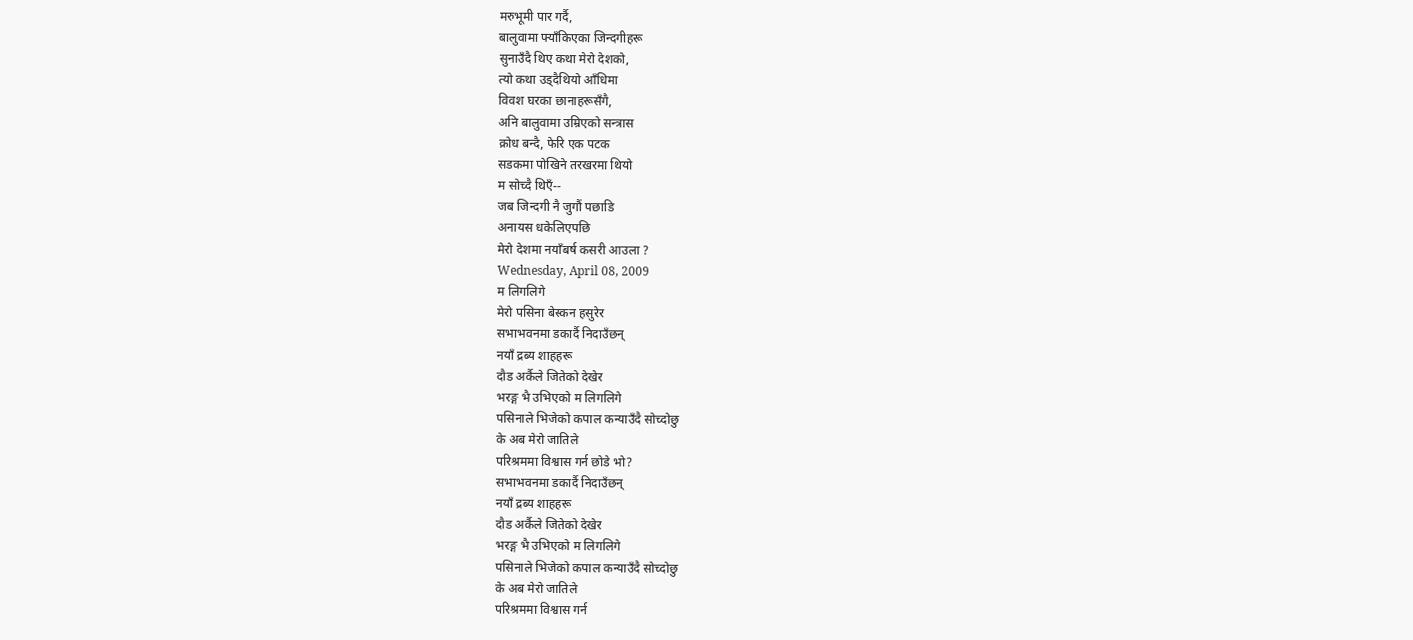मरुभूमी पार गर्दै,
बालुवामा फ्याँकिएका जिन्दगीहरू
सुनाउँदै थिए कथा मेरो देशको,
त्यो कथा उड्दैथियो आँधिमा
विवश घरका छानाहरूसँगै,
अनि बालुवामा उम्रिएको सन्त्रास
क्रोध बन्दै, फेरि एक पटक
सडकमा पोखिने तरखरमा थियो
म सोच्दै थिएँ--
जब जिन्दगी नै जुगौं पछाडि
अनायस धकेलिएपछि
मेरो देशमा नयाँबर्ष कसरी आउला ?
Wednesday, April 08, 2009
म लिगलिगे
मेरो पसिना बेस्कन हसुरेर
सभाभवनमा डकार्दै निदाउँछन्
नयाँ द्रब्य शाहहरू
दौड अर्कैले जितेको देखेर
भरङ्ग भै उभिएको म लिगलिगे
पसिनाले भिजेको कपाल कन्याउँदै सोच्दोछु
के अब मेरो जातिले
परिश्रममा विश्वास गर्न छोडे भो?
सभाभवनमा डकार्दै निदाउँछन्
नयाँ द्रब्य शाहहरू
दौड अर्कैले जितेको देखेर
भरङ्ग भै उभिएको म लिगलिगे
पसिनाले भिजेको कपाल कन्याउँदै सोच्दोछु
के अब मेरो जातिले
परिश्रममा विश्वास गर्न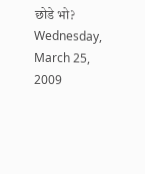छोडे भो?
Wednesday, March 25, 2009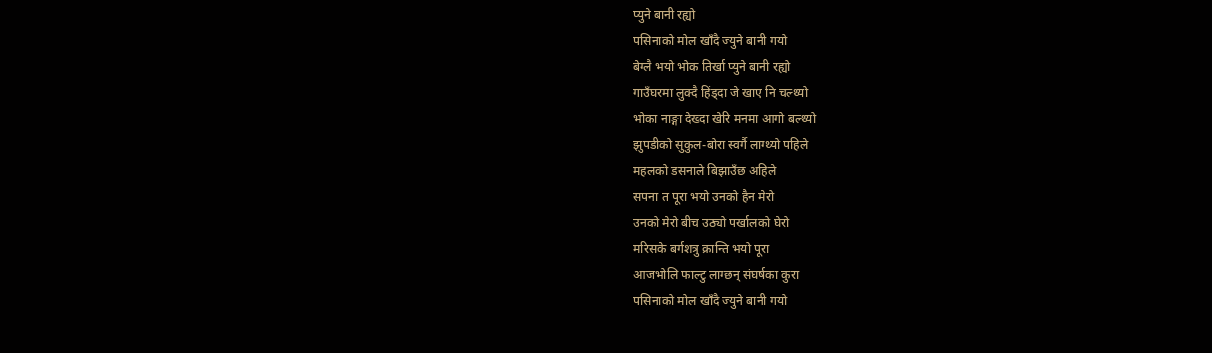प्युने बानी रह्यो
पसिनाको मोल खाँदै ज्युने बानी गयो
बेग्लै भयो भोक तिर्खा प्युने बानी रह्यो
गाउँघरमा लुक्दै हिंड्दा जे खाए नि चल्थ्यो
भोका नाङ्गा देख्दा खेरि मनमा आगो बल्थ्यो
झुपडीको सुकुल-बोरा स्वर्गै लाग्थ्यो पहिले
महलको डसनाले बिझाउँछ अहिले
सपना त पूरा भयो उनको हैन मेरो
उनको मेरो बीच उठ्यो पर्खालको घेरो
मरिसके बर्गशत्रु क्रान्ति भयो पूरा
आजभोलि फाल्टु लाग्छन् संघर्षका कुरा
पसिनाको मोल खाँदै ज्युने बानी गयो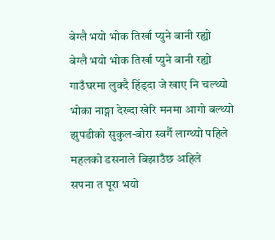बेग्लै भयो भोक तिर्खा प्युने बानी रह्यो
बेग्लै भयो भोक तिर्खा प्युने बानी रह्यो
गाउँघरमा लुक्दै हिंड्दा जे खाए नि चल्थ्यो
भोका नाङ्गा देख्दा खेरि मनमा आगो बल्थ्यो
झुपडीको सुकुल-बोरा स्वर्गै लाग्थ्यो पहिले
महलको डसनाले बिझाउँछ अहिले
सपना त पूरा भयो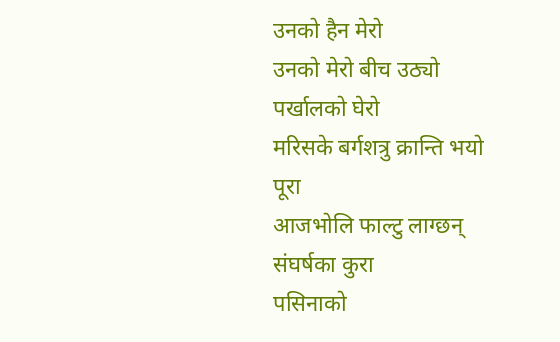उनको हैन मेरो
उनको मेरो बीच उठ्यो पर्खालको घेरो
मरिसके बर्गशत्रु क्रान्ति भयो पूरा
आजभोलि फाल्टु लाग्छन् संघर्षका कुरा
पसिनाको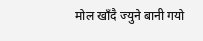मोल खाँदै ज्युने बानी गयो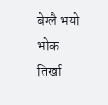बेग्लै भयो भोक तिर्खा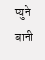प्युने बानी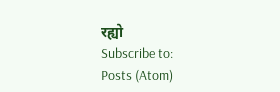रह्यो
Subscribe to:
Posts (Atom)